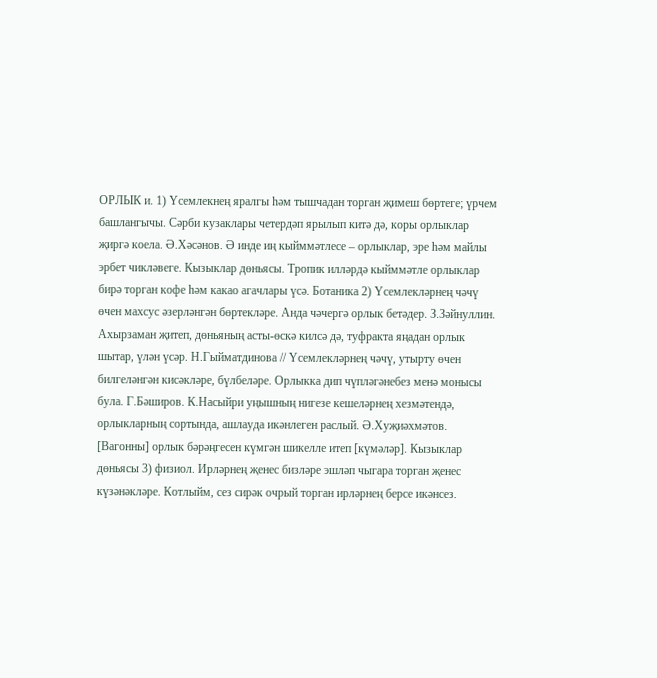ОРЛЫК и. 1) Үсемлекнең яралгы һәм тышчадан торган җимеш бөртеге; үрчем башлангычы. Сәрби кузаклары четердәп ярылып китә дә, коры орлыклар җиргә коела. Ә.Хәсәнов. Ә инде иң кыйммәтлесе – орлыклар, эре һәм майлы эрбет чикләвеге. Кызыклар дөньясы. Тропик илләрдә кыйммәтле орлыклар бирә торган кофе һәм какао агачлары үсә. Ботаника 2) Үсемлекләрнең чәчү өчен махсус әзерләнгән бөртекләре. Анда чәчергә орлык бетәдер. З.Зәйнуллин. Ахырзаман җитеп, дөньяның асты-өскә килсә дә, туфракта яңадан орлык шытар, үлән үсәр. Н.Гыйматдинова // Үсемлекләрнең чәчү, утырту өчен билгеләнгән кисәкләре, бүлбеләре. Орлыкка дип чүпләгәнебез менә монысы була. Г.Бәширов. К.Насыйри уңышның нигезе кешеләрнең хезмәтендә, орлыкларның сортында, ашлауда икәнлеген раслый. Ә.Хуҗиәхмәтов. [Вагонны] орлык бәрәңгесен күмгән шикелле итеп [күмәләр]. Кызыклар дөньясы 3) физиол. Ирләрнең җенес бизләре эшләп чыгара торган җенес күзәнәкләре. Котлыйм, сез сирәк очрый торган ирләрнең берсе икәнсез.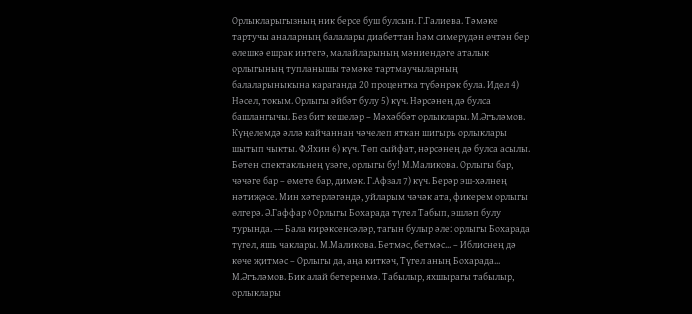Орлыкларыгызның ник берсе буш булсын. Г.Галиева. Тәмәке тартучы аналарның балалары диабеттан һәм симерүдән өчтән бер өлешкә ешрак интегә, малайларының мәниендәге аталык орлыгының тупланышы тәмәке тартмаучыларның балаларыныкына караганда 20 процентка түбәнрәк була. Идел 4) Нәсел, токым. Орлыгы әйбәт булу 5) күч. Нәрсәнең дә булса башлангычы. Без бит кешеләр – Мәхәббәт орлыклары. М.Әгъләмов. Күңелемдә әллә кайчаннан чәчелеп яткан шигырь орлыклары шытып чыкты. Ф.Яхин 6) күч. Төп сыйфат, нәрсәнең дә булса асылы. Бөтен спектакльнең үзәге, орлыгы бу! М.Маликова. Орлыгы бар, чәчәге бар – өмете бар, димәк. Г.Афзал 7) күч. Берәр эш-хәлнең нәтиҗәсе. Мин хәтерләгәндә, уйларым чәчәк ата, фикерем орлыгы өлгерә. Ә.Гаффар ◊ Орлыгы Бохарада түгел Табып, эшләп булу турында. --- Бала кирәксенсәләр, тагын булыр әле: орлыгы Бохарада түгел, яшь чаклары. М.Маликова. Бетмәс, бетмәс... – Иблиснең дә көче җитмәс – Орлыгы да, аңа киткәч, Түгел аның Бохарада... М.Әгъләмов. Бик алай бетеренмә. Табылыр, яхшырагы табылыр, орлыклары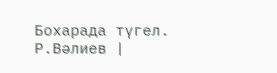Бохарада түгел. Р.Вәлиев |